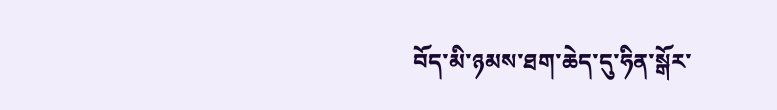བོད་མི་ཉམས་ཐག་ཆེད་དུ་ཧིན་སྒོར་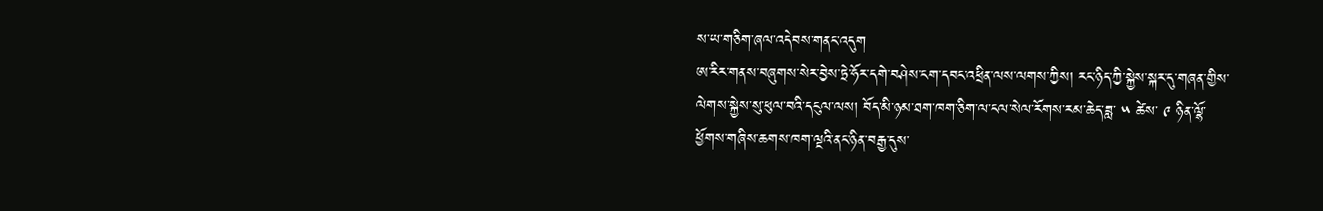ས་ཡ་གཅིག་ཞལ་འདེབས་གནང་འདུག
ཨ་རིར་གནས་བཞུགས་སེར་བྱེས་ཏྲེ་ཧོར་དགེ་བཤེས་ངག་དབང་འཕྲིན་ལས་ལགས་ཀྱིས། རང་ཉིད་ཀྱི་སྐྱེས་སྐར་དུ་གཞན་གྱིས་ལེགས་སྐྱེས་སུ་ཕུལ་བའི་དངུལ་ལས། བོད་མི་ཉམ་ཐག་ཁག་ཅིག་ལ་ངལ་སེལ་རོགས་རམ་ཆེད་ཟླ་ ༥ ཚེས་ ༩ ཉིན་ལྷོ་ཕྱོགས་གཞིས་ཆགས་ཁག་ལྔའི་ནང་ཉིན་བརྒྱ་དུས་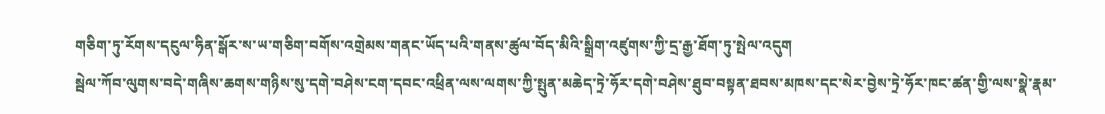གཅིག་ཏུ་རོགས་དངུལ་ཧིན་སྒོར་ས་ཡ་གཅིག་བགོས་འགྲེམས་གནང་ཡོད་པའི་གནས་ཚུལ་བོད་མིའི་སྒྲིག་འཛུགས་ཀྱི་དྲ་རྒྱ་ཐོག་ཏུ་སྤེལ་འདུག
སྦེལ་ཀོབ་ལུགས་བདེ་གཞིས་ཆགས་གཉིས་སུ་དགེ་བཤེས་ངག་དབང་འཕྲིན་ལས་ལགས་ཀྱི་སྤུན་མཆེད་ཏྲེ་ཧོར་དགེ་བཤེས་ཐུབ་བསྟན་ཐབས་མཁས་དང་སེར་བྱེས་ཏྲེ་ཧོར་ཁང་ཚན་གྱི་ལས་སྣེ་རྣམ་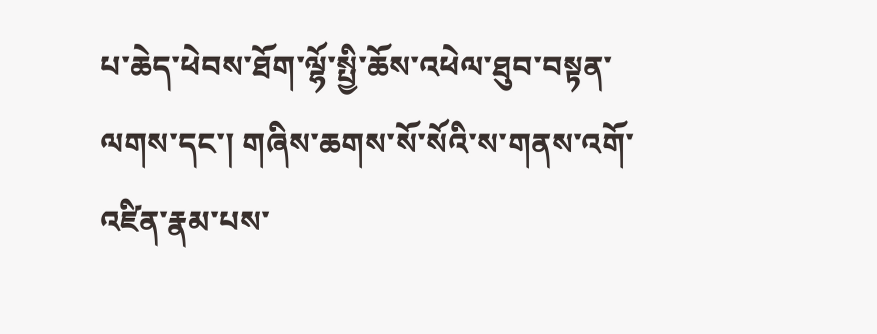པ་ཆེད་ཕེབས་ཐོག་ལྷོ་སྤྱི་ཆོས་འཕེལ་ཐུབ་བསྟན་ལགས་དང་། གཞིས་ཆགས་སོ་སོའི་ས་གནས་འགོ་འཛིན་རྣམ་པས་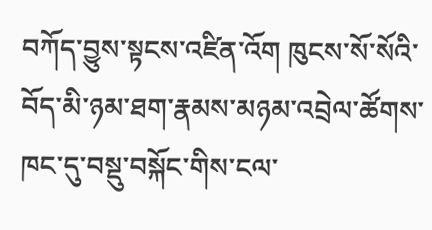བཀོད་བྱུས་སྟངས་འཛིན་འོག ཁུངས་སོ་སོའི་བོད་མི་ཉམ་ཐག་རྣམས་མཉམ་འབྲེལ་ཚོགས་ཁང་དུ་བསྡུ་བསྐོང་གིས་ངལ་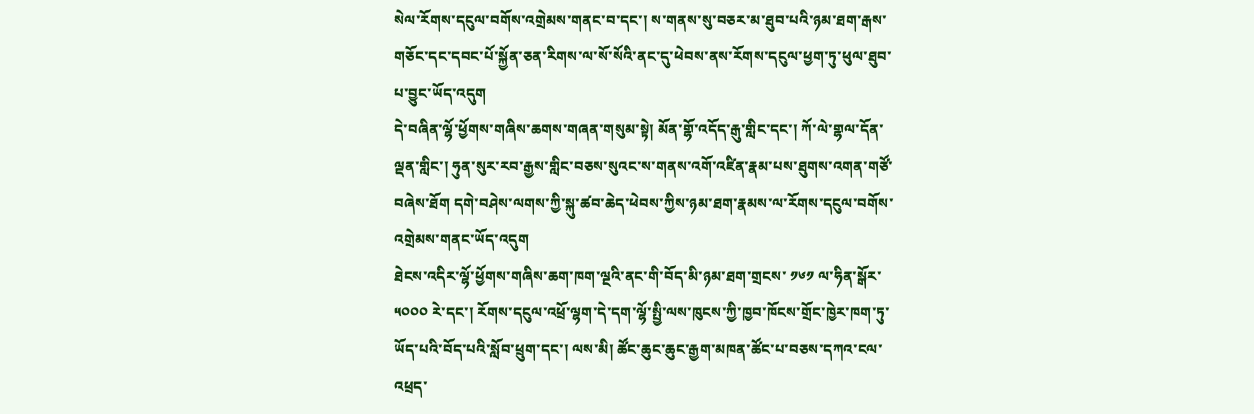སེལ་རོགས་དངུལ་བགོས་འགྲེམས་གནང་བ་དང་། ས་གནས་སུ་བཅར་མ་ཐུབ་པའི་ཉམ་ཐག་རྒས་གཅོང་དང་དབང་པོ་སྐྱོན་ཅན་རིགས་ལ་སོ་སོའི་ནང་དུ་ཕེབས་ནས་རོགས་དངུལ་ཕྱག་ཏུ་ཕུལ་ཐུབ་པ་བྱུང་ཡོད་འདུག
དེ་བཞིན་ལྷོ་ཕྱོགས་གཞིས་ཆགས་གཞན་གསུམ་སྟེ། མོན་གྷོ་འདོད་རྒུ་གླིང་དང་། ཀོ་ལེ་གྷལ་དོན་ལྡན་གླིང་། ཧུན་སུར་རབ་རྒྱས་གླིང་བཅས་སུའང་ས་གནས་འགོ་འཛིན་རྣམ་པས་ཐུགས་འགན་གཙོ་བཞེས་ཐོག དགེ་བཤེས་ལགས་ཀྱི་སྐུ་ཚབ་ཆེད་ཕེབས་ཀྱིས་ཉམ་ཐག་རྣམས་ལ་རོགས་དངུལ་བགོས་འགྲེམས་གནང་ཡོད་འདུག
ཐེངས་འདིར་ལྷོ་ཕྱོགས་གཞིས་ཆག་ཁག་ལྔའི་ནང་གི་བོད་མི་ཉམ་ཐག་གྲངས་ ༡༦༡ ལ་ཧིན་སྒོར་ ༥༠༠༠ རེ་དང་། རོགས་དངུལ་འཕྲོ་ལྷག་དེ་དག་ལྷོ་སྤྱི་ལས་ཁུངས་ཀྱི་ཁྱབ་ཁོངས་གྲོང་ཁྱེར་ཁག་ཏུ་ཡོད་པའི་བོད་པའི་སློབ་ཕྲུག་དང་། ལས་མི། ཚོང་ཆུང་ཆུང་རྒྱག་མཁན་ཚོང་པ་བཅས་དཀའ་ངལ་འཕྲད་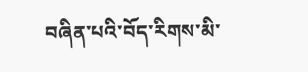བཞིན་པའི་བོད་རིགས་མི་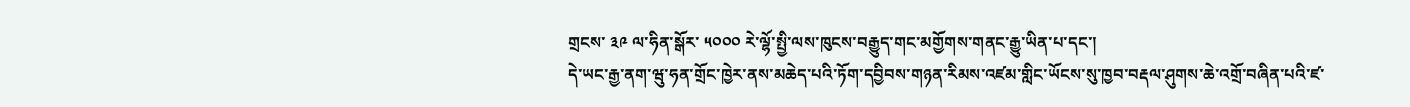གྲངས་ ༣༩ ལ་ཧིན་སྒོར་ ༥༠༠༠ རེ་ལྷོ་སྤྱི་ལས་ཁུངས་བརྒྱུད་གང་མགྱོགས་གནང་རྒྱུ་ཡིན་པ་དང་།
དེ་ཡང་རྒྱ་ནག་ཝུ་ཧན་གྲོང་ཁྱེར་ནས་མཆེད་པའི་ཏོག་དབྱིབས་གཉན་རིམས་འཛམ་གླིང་ཡོངས་སུ་ཁྱབ་བརྡལ་ཤུགས་ཆེ་འགྲོ་བཞིན་པའི་ཛ་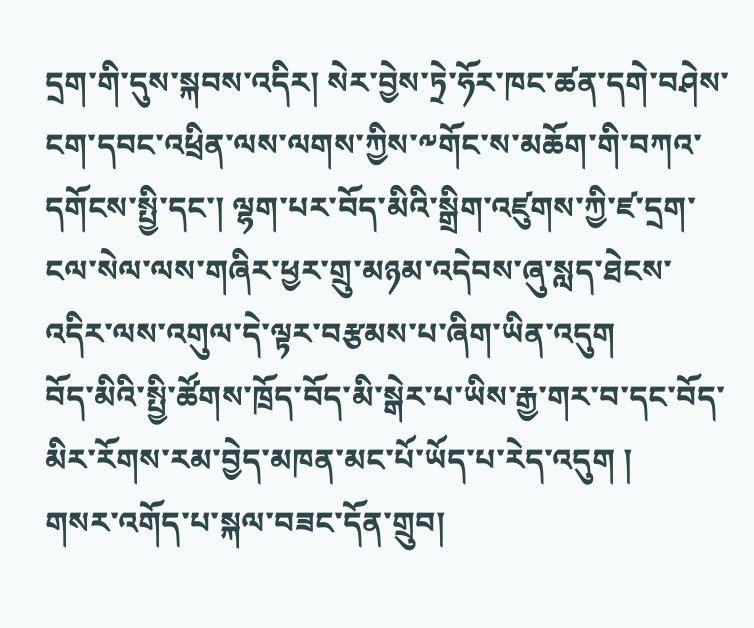དྲག་གི་དུས་སྐབས་འདིར། སེར་བྱེས་ཏྲེ་ཧོར་ཁང་ཚན་དགེ་བཤེས་ངག་དབང་འཕྲིན་ལས་ལགས་ཀྱིས་༸གོང་ས་མཆོག་གི་བཀའ་དགོངས་སྤྱི་དང་། ལྷག་པར་བོད་མིའི་སྒྲིག་འཛུགས་ཀྱི་ཛ་དྲག་ངལ་སེལ་ལས་གཞིར་ཕྱར་གྲུ་མཉམ་འདེབས་ཞུ་སླད་ཐེངས་འདིར་ལས་འགུལ་དེ་ལྟར་བརྩམས་པ་ཞིག་ཡིན་འདུག
བོད་མིའི་སྤྱི་ཚོགས་ཁྲོད་བོད་མི་སྒེར་པ་ཡིས་རྒྱ་གར་བ་དང་བོད་མིར་རོགས་རམ་བྱེད་མཁན་མང་པོ་ཡོད་པ་རེད་འདུག །
གསར་འགོད་པ་སྐལ་བཟང་དོན་གྲུབ།